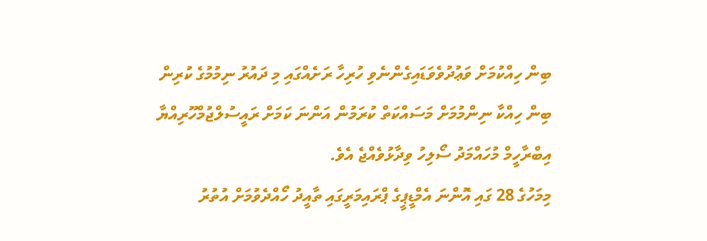ބިން ހިއްކުމަށް ވަޢުދުވެވަޑައިގެންނެވި ހުރިހާ ރަށެއްގައި މި ދައުރު ނިމުމުގެ ކުރިން ބިން ހިއްކާ ނިންމުމަށް މަސައްކަތް ކުރަމުން އަންނަ ކަމަށް ރައީސުލްޖުމްހޫރިއްޔާ އިބްރާހީމް މުހައްމަދު ސޯލިހު ވިދާޅުވެއްޖެ އެވެ.
މިމަހުގެ 28 ގައި އޮންނަ އެމްޑީޕީގެ ޕްރައިމަރީގައި ތާއީދު ހޯއްދެވުމަށް އުތުރު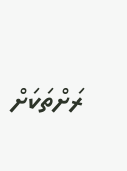ރަށްތަކަށް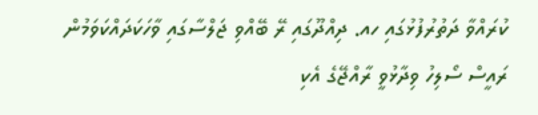ކުރައްވާ ދަތުރުފުޅުގައި ހއ. ދިއްދޫގައި ރޭ ބޭއްވި ޖަލްސާގައި ވާހަކަދައްކަވަމުން ރައީސް ސޯލިހު ވިދާޅުވީ ރާއްޖޭގެ އެކި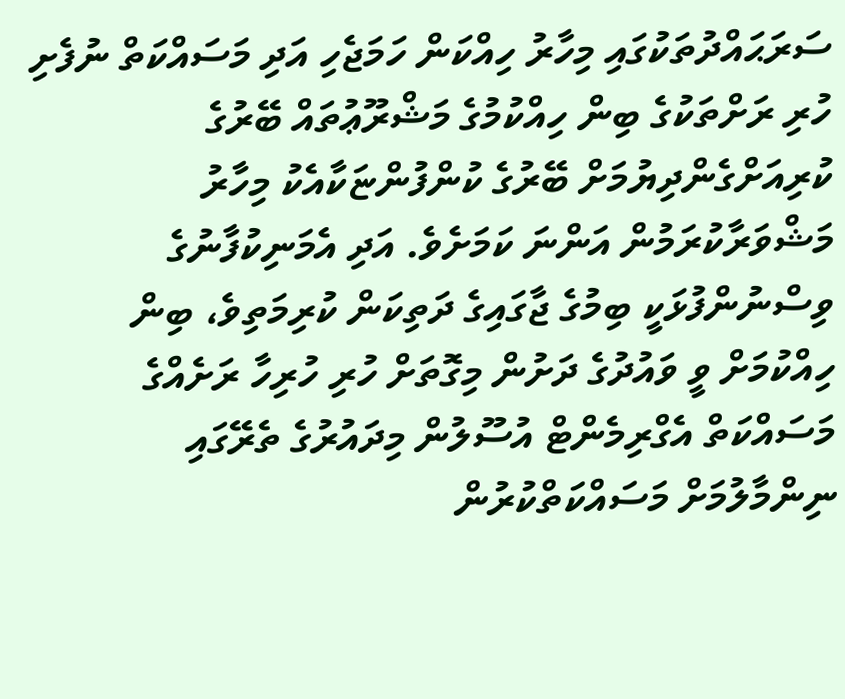ސަރަޙައްދުތަކުގައި މިހާރު ހިއްކަން ހަމަޖެހި އަދި މަސައްކަތް ނުފެށި ހުރި ރަށްތަކުގެ ބިން ހިއްކުމުގެ މަޝްރޫޢުތައް ބޭރުގެ ކުރިއަށްގެންދިޔުމަށް ބޭރުގެ ކުންފުންޏަކާއެކު މިހާރު މަޝްވަރާކުރަމުން އަންނަ ކަމަށެވެ. އަދި އެމަނިކުފާނުގެ ވިސްނުންފުޅަކީ ބިމުގެ ޖާގައިގެ ދަތިކަން ކުރިމަތިވެ، ބިން ހިއްކުމަށް ވީ ވައުދުގެ ދަށުން މިގޮތަށް ހުރި ހުރިހާ ރަށެއްގެ މަސައްކަތް އެގްރިމެންޓް އުސޫލުން މިދައުރުގެ ތެރޭގައި ނިންމާލުމަށް މަސައްކަތްކުރުން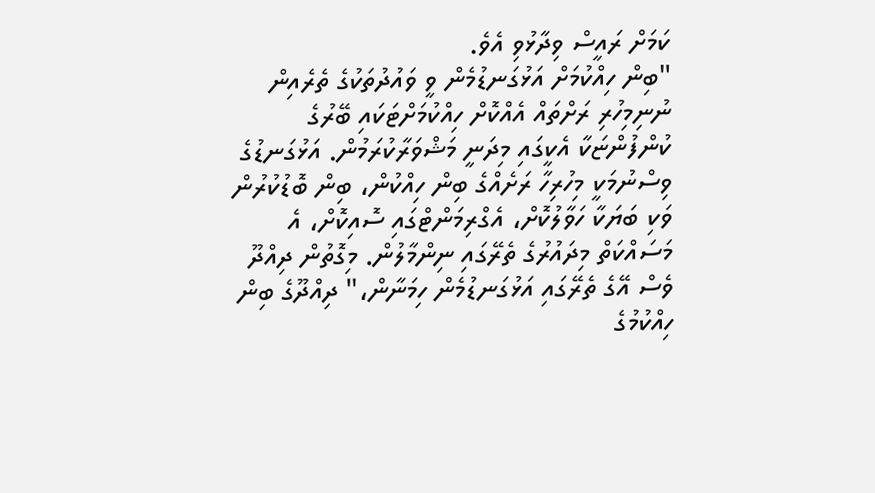ކަމަށް ރައީސް ވިދާޅުވި އެވެ.
"ބިން ހިއްކުމަށް އަޅުގަނޑުމެން ވީ ވައުދުތަކުގެ ތެރެއިން ނުނިމިހުރި ރަށްތައް އެއްކޮށް ހިއްކުމަށްޓަކައި ބޭރުގެ ކުންފުންޏަކާ އެކީގައި މިދަނީ މަޝްވަރާކުރަމުން. އަޅުގަނޑުގެ ވިސްނުމަކީ މިހުރިހާ ރަށެއްގެ ބިން ހިއްކުން، ބިން ބޮޑުކުރުން ވަކި ބަޔަކާ ހަވާލުކޮށް، އެގްރިމަންޓްގައި ސޮއިކޮށް، އެ މަސައްކަތް މިދައުރުގެ ތެރޭގައި ނިންމާލުން. މިގޮތުން ދިއްދޫ ވެސް އޭގެ ތެރޭގައި އަޅުގަނޑުމެން ހިމަނާން،" ދިއްދޫގެ ބިން ހިއްކުމުގެ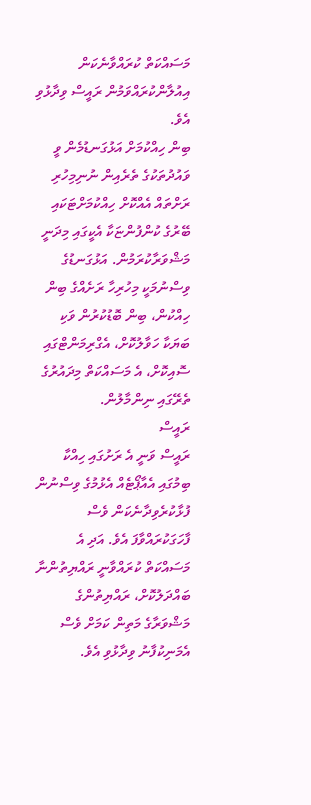މަސައްކަތް ކުރައްވާނެކަން އިއުލާންކުރައްވަމުން ރައީސް ވިދާޅުވި އެވެ.
ބިން ހިއްކުމަށް އަޅުގަނޑުމެން ވީ ވައުދުތަކުގެ ތެރެއިން ނުނިމިހުރި ރަށްތައް އެއްކޮށް ހިއްކުމަށްޓަކައި ބޭރުގެ ކުންފުންޏަކާ އެކީގައި މިދަނީ މަޝްވަރާކުރަމުން. އަޅުގަނޑުގެ ވިސްނުމަކީ މިހުރިހާ ރަށެއްގެ ބިން ހިއްކުން، ބިން ބޮޑުކުރުން ވަކި ބަޔަކާ ހަވާލުކޮށް، އެގްރިމަންޓްގައި ސޮއިކޮށް، އެ މަސައްކަތް މިދައުރުގެ ތެރޭގައި ނިންމާލުން.
ރައީސް
ރައީސް ވަނީ އެ ރަށުގައި ހިއްކާ ބިމުގައި އެއާޕޯޓެއް އެޅުމުގެ ވިސްނުން ފުޅާކުރެވިދާނެކަން ވެސް ފާހަގަކުރައްވާފަ އެވެ. އަދި އެ މަސައްކަތް ކުރައްވާނީ ރައްޔިތުންނާ ބައްދަލުކޮށް، ރައްޔިތުންގެ މަޝްވަރާގެ މަތިން ކަމަށް ވެސް އެމަނިކުފާނު ވިދާޅުވި އެވެ.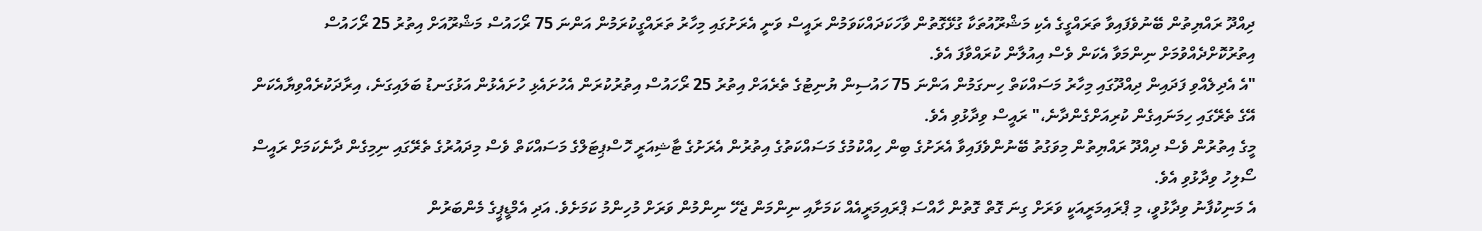ދިއްދޫ ރައްޔިތުން ބޭނުވެފައިވާ ތަރައްގީގެ އެކި މަޝްރޫއުތަކާ ގުޅޭގޮތުން ވާހަކަދައްކަވަމުން ރައީސް ވަނީ އެރަށުގައި މިހާރު ތަރައްގީކުރަމުން އަންނަ 75 ރޯހައުސް މަޝްރޫއަށް އިތުރު 25 ރޯހައުސް އިތުރުކޮށްދެއްވުމަށް ނިންމަވާ އެކަން ވެސް އިއުލާން ކުރައްވާފަ އެވެ.
"އެ އެދިލެއްވި ފަދައިން ދިއްދޫގައި މިހާރު މަސައްކަތް ހިނގަމުން އަންނަ 75 ހައުސިން ޔުނިޓުގެ ތެރެއަށް އިތުރު 25 ރޯހައުސް އިތުރުކުރަން އެހުށައެޅި ހުށައެޅުން އަޅުގަނޑު ބަލައިގަނެ، އިރާދަކުރެއްވިޔާއެކަން އޭގެ ތެރޭގައި ހިމަނައިގެން ކުރިއަށްގެންދާނެ،" ރައީސް ވިދާޅުވި އެވެ.
މީގެ އިތުރުން ވެސް ދިއްދޫ ރައްޔިތުން މިވަގުތު ބޭނުންވެފައިވާ އެރަށުގެ ބިން ހިއްކުމުގެ މަސައްކަތުގެ އިތުރުން އެރަށުގެ ޓާޝިއަރީ ހޮސްޕިޓަލްގެ މަސައްކަތް ވެސް މިދައުރުގެ ތެރޭގައި ނިމިގެން ދާނެކަމަށް ރައީސް ސޯލިހު ވިދާޅުވި އެވެ.
އެ މަނިކުފާނު ވިދާޅުވީ، މި ޕްރައިމަރީއަކީ ވަރަށް ގިނަ ގޮތް ގޮތުން ހާއްސަ ޕްރައިމަރީއެއް ކަމަށާއި ނިންމަން ޖެހޭ ނިންމުން ވަރަށް މުހިންމު ކަމަށެވެ. އަދި އެމްޑީޕީގެ މެންބަރުން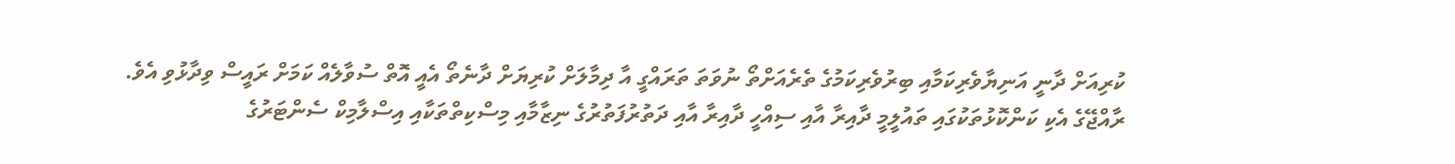ކުރިއަށް ދާނީ އަނިޔާވެރިކަމާއި ބިރުވެރިކަމުގެ ތެރެއަށްތޯ ނުވަތަ ތަރައްގީ އާ ދިމާލަށް ކުރިޔަށް ދާނެތޯ އެއީ އޮތް ސުވާލެއް ކަމަށް ރައީސް ވިދާޅުވި އެވެ.
ރާއްޖޭގެ އެކި ކަންކޮޅުތަކުގައި ތައުލީމީ ދާއިރާ އާއި ސިއްހީ ދާއިރާ އާއި ދަތުރުފަތުރުގެ ނިޒާމާއި މިސްކިތްތަކާއި އިސްލާމިކް ސެންޓަރުގެ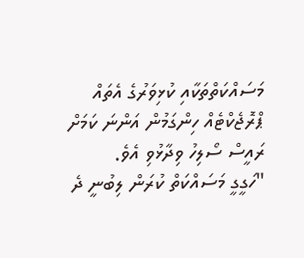މަސައްކަތްތަކާއި ކުޅިވަރުގެ އެތައް ޕްރޮޖެކްޓެއް ހިންގަމުން އަންނަ ކަމަށް ރައީސް ސޯލިހު ވިދާޅުވި އެވެ.
"ހަގީގީ މަސައްކަތް ކުރަން ލިބުނީ ދެ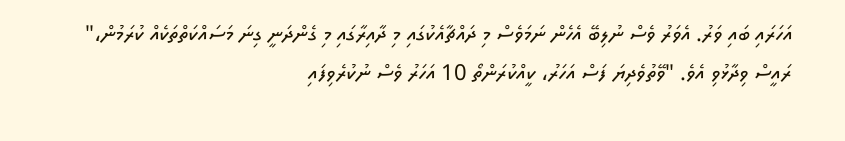އަހަރައި ބައި ވަރު. އެވަރު ވެސް ނުލިބޭ އެހެން ނަމަވެސް މި ދައްޗާއެކުގައި މި ދާއިރާގައި މި ގެންދަނީ ގިނަ މަސައްކަތްތަކެއް ކުރަމުން،" ރައީސް ވިދާޅުވި އެވެ. "ވޭތުވެދިޔަ ފަސް އަހަރު، ކީއްކުރަންތޯ 10 އަހަރު ވެސް ނުކުރެވިފައި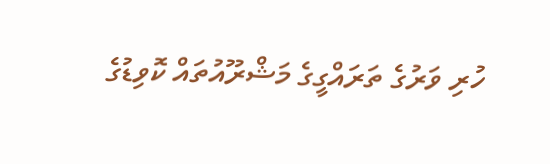ހުރި ވަރުގެ ތަރައްގީގެ މަޝްރޫއުތައް ކޮވިޑުގެ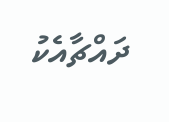ދައްޗާއެކު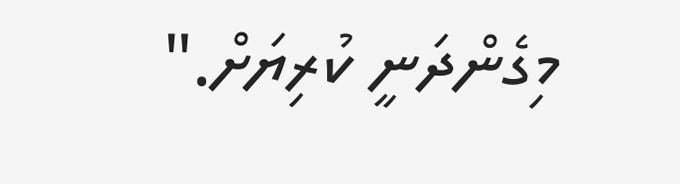މިގެންދަނީ ކުރިޔަށް."